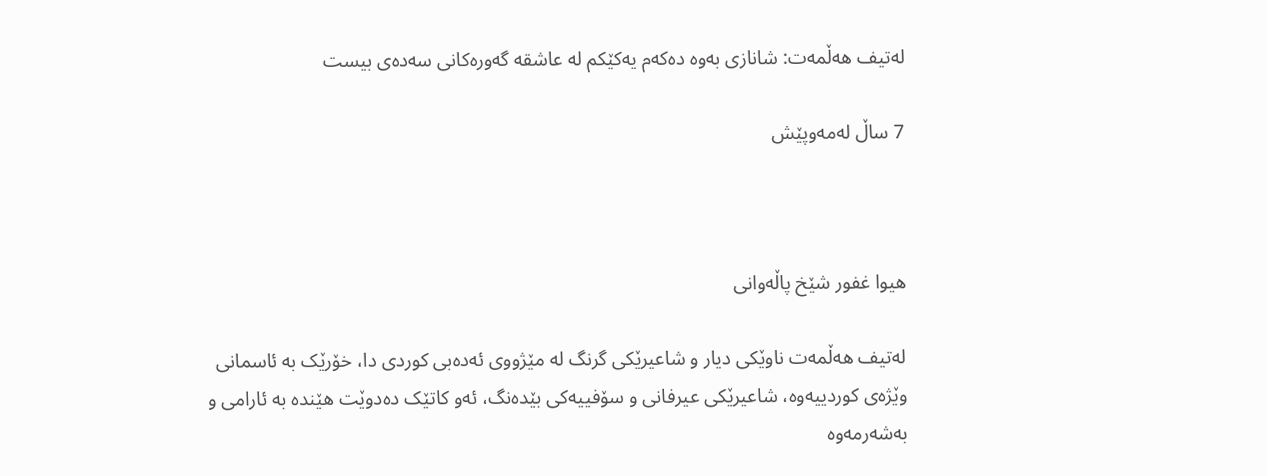له‌تیف هه‌ڵمه‌ت: شانازى به‌وه‌ ده‌که‌م یه‌کێکم له‌ عاشقه‌ گه‌وره‌کانى سه‌ده‌ى بیست

7 ساڵ لەمەوپێش



هیوا غفور شێخ پاڵه‌وانى

له‌تیف هه‌ڵمه‌ت ناوێکى دیار و شاعیرێکى گرنگ له‌ مێژووى ئه‌ده‌بى کوردى دا، خۆرێک به‌ ئاسمانى وێژه‌ى کوردییه‌وه‌، شاعیرێکى عیرفانى و سۆفییه‌کى بێده‌نگ، ئه‌و کاتێک ده‌دوێت هێنده‌ به‌ ئارامى و به‌شه‌رمه‌وه‌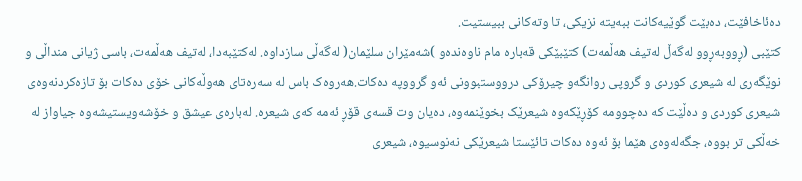ده‌ئاخافێت، ده‌بێت گوێیه‌کانت ببه‌یته‌ نزیکى، تا وته‌کانى ببیستیت.
کتێبى (ڕووبه‌ڕوو له‌گه‌ڵ له‌تیف هه‌ڵمه‌ت) کتێبێکى قه‌باره‌ مام ناوه‌نده‌و )شه‌مێران سلێمان( له‌گه‌ڵى سازداوه‌. له‌کتێبه‌دا، له‌تیف هه‌ڵمه‌ت، باسى ژیانى منداڵى و نوێگه‌رى له‌ شیعرى کوردى و گروپى روانگه‌و چیرۆکى درووستبوونى ئه‌و گرووپه‌ ده‌کات.هه‌روه‌ک باس له‌ سه‌ره‌تاى هه‌وڵه‌کانى خۆى ده‌کات بۆ تازه‌کردنه‌وه‌ى شیعرى کوردى و ده‌ڵێت که‌ ده‌چوومه‌ کۆڕێکه‌وه‌ شیعرێک بخوێنمه‌وه‌، ده‌یان وت قسه‌ى قۆڕ ئه‌مه‌ که‌ى شیعره‌. له‌باره‌ى عیشق و خۆشه‌ویستیشه‌وه‌ جیاواز له‌ خه‌ڵکى تر بووه‌، جگه‌له‌وه‌ى هێما بۆ ئه‌وه‌ ده‌کات تائێستا شیعرێکی نه‌نوسیوه‌، شیعرى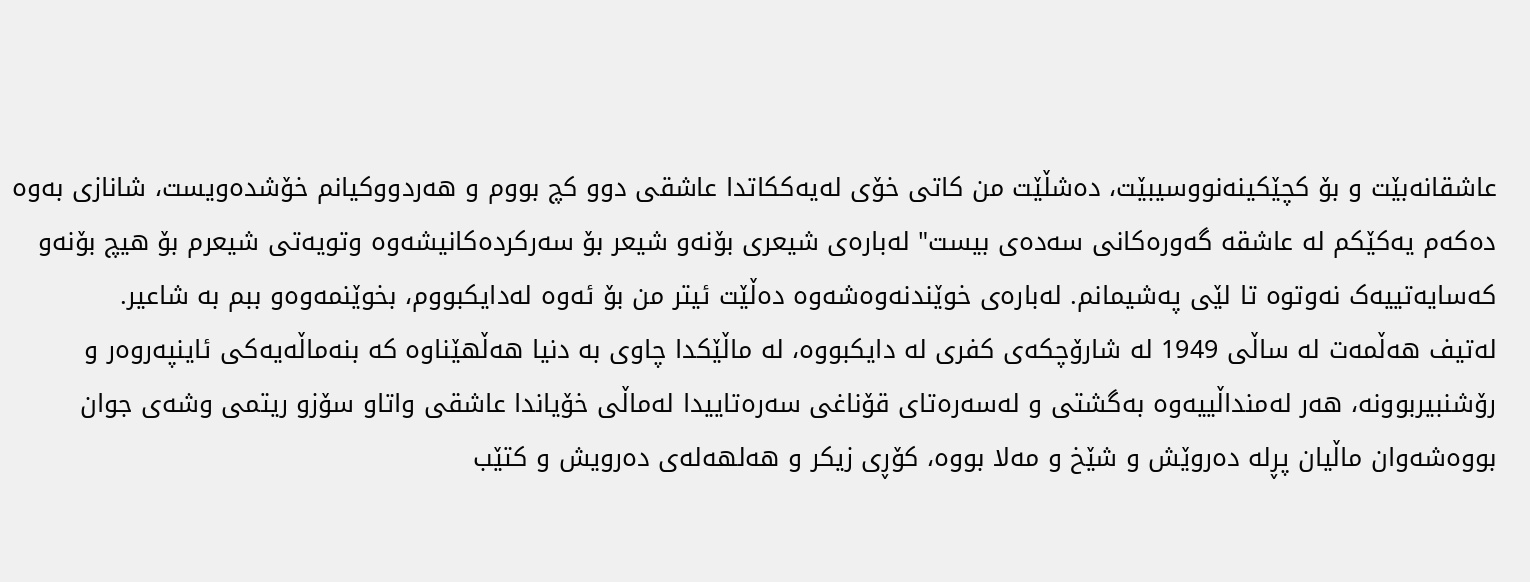عاشقانه‌بێت و بۆ کچێکینه‌نووسیبێت، ده‌شڵێت من کاتى خۆى له‌یه‌ککاتدا عاشقى دوو کچ بووم و هه‌ردووکیانم خۆشده‌ویست، شانازى به‌وه‌ ده‌که‌م یه‌کێکم له‌ عاشقه‌ گه‌وره‌کانى سه‌ده‌ى بیست" له‌باره‌ى شیعرى بۆنه‌و شیعر بۆ سه‌رکرده‌کانیشه‌وه‌ وتویه‌تى شیعرم بۆ هیچ بۆنه‌و که‌سایه‌تییه‌ک نه‌وتوه‌ تا لێى په‌شیمانم. له‌باره‌ى خوێندنه‌وه‌شه‌وه‌ ده‌ڵێت ئیتر من بۆ ئه‌وه‌ له‌دایکبووم، بخوێنمه‌وه‌و ببم به‌ شاعیر.
له‌تیف هه‌ڵمه‌ت له‌ ساڵى 1949 له‌ شارۆچکه‌ى کفرى له‌ دایکبووه‌، له‌ ماڵێکدا چاوى به‌ دنیا هه‌ڵهێناوه‌ که‌ بنه‌ماڵه‌یه‌کى ئاینپه‌روه‌ر و رۆشنبیربوونه‌، هه‌ر له‌منداڵییه‌وه‌ به‌گشتی و له‌سه‌ره‌تای قۆناغی سه‌ره‌تاییدا له‌ماڵی خۆیاندا عاشقی واتاو سۆزو ریتمی وشه‌ی جوان بووه‌شه‌وان ماڵیان پڕله‌ ده‌روێش و شێخ و مه‌لا بووه‌، کۆڕى زیکر و هه‌لهه‌له‌ى ده‌رویش و کتێب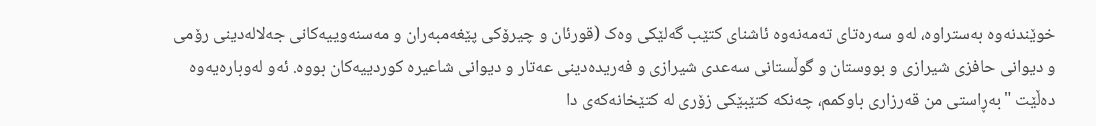خوێندنه‌وه‌ به‌ستراوه‌، له‌و سه‌ره‌تاى ته‌مه‌نه‌وه‌ ئاشناى کتێب گه‌لێکى وه‌ک (قورئان و چیرۆکى پێغه‌مبه‌ران و مه‌سنه‌وییه‌کانى جه‌لاله‌دینى رۆمى و دیوانى حافزى شیرازى و بووستان و گوڵستانى سه‌عدى شیرازى و فه‌ریده‌دینى عه‌تار و دیوانى شاعیره‌ کوردییه‌کان بووه‌. ئه‌و له‌وباره‌یه‌وه‌ ده‌ڵێت "به‌ڕاستى من قه‌رزارى باوکمم، چه‌نکه‌ کتێبێکى زۆرى له‌ کتێخانه‌که‌ى دا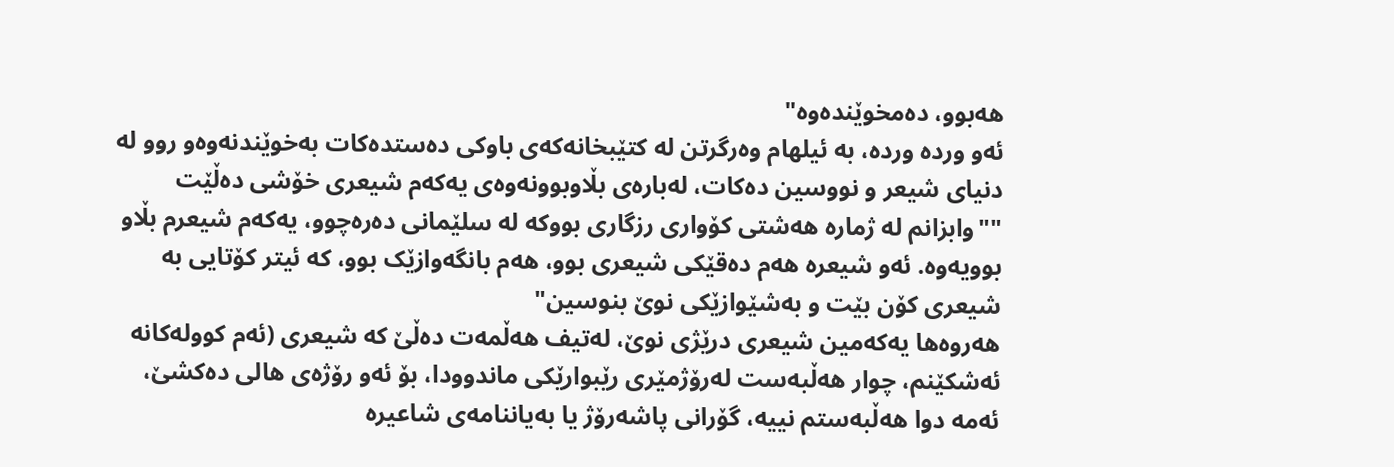هه‌بوو، ده‌مخوێنده‌وه‌"
ئه‌و ورده‌ ورده‌، به‌ ئیلهام وه‌رگرتن له‌ کتێبخانه‌که‌ى باوکى ده‌ستده‌کات به‌خوێندنه‌وه‌و روو له‌ دنیاى شیعر و نووسین ده‌کات، له‌باره‌ى بڵاوبوونه‌وه‌ى یه‌که‌م شیعرى خۆشى ده‌ڵێت ""وابزانم له‌ ژماره‌ هه‌شتى کۆوارى رزگارى بووکه‌ له‌ سلێمانى ده‌ره‌چوو، یه‌که‌م شیعرم بڵاو بوویه‌وه‌. ئه‌و شیعره‌ هه‌م ده‌قێکى شیعرى بوو، هه‌م بانگه‌وازێک بوو، که‌ ئیتر کۆتایی به‌ شیعرى کۆن بێت و به‌شێوازێکى نوێ بنوسین"
هه‌روه‌ها یه‌که‌مین شیعری درێژی نوێ، له‌تیف هه‌ڵمه‌ت ده‌ڵێ که‌ شیعری (ئه‌م کووله‌کانه‌ ئه‌شکێنم، چوار هه‌ڵبه‌ست له‌رۆژمێری رێبوارێکی ماندوودا، بۆ ئه‌و رۆژه‌ی هالی ده‌کشێ، ئه‌مه‌ دوا هه‌ڵبه‌ستم نییه‌، گۆرانی پاشه‌رۆژ یا به‌یاننامه‌ی شاعیره‌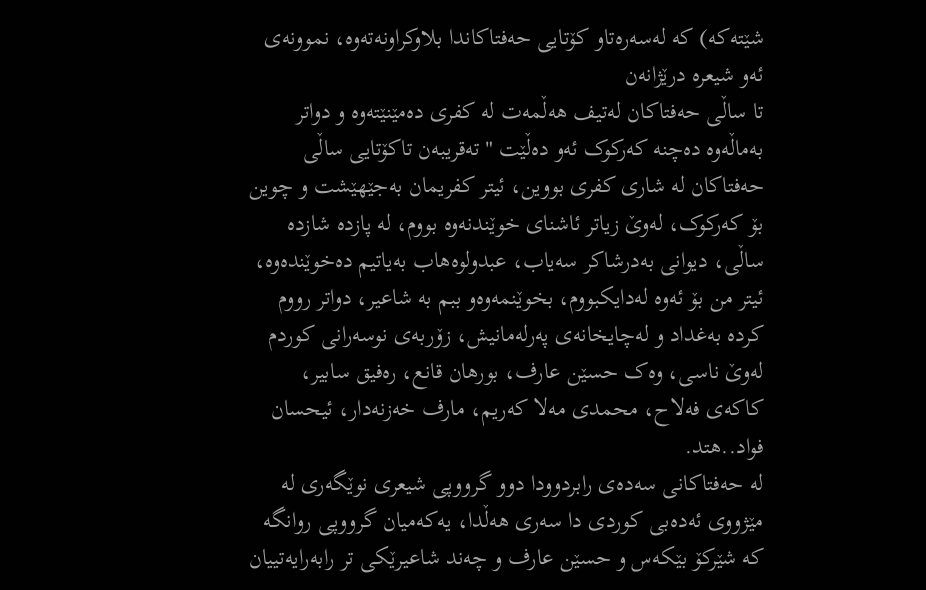شێته‌که‌) که‌ له‌سه‌ره‌تاو کۆتایی حه‌فتاکاندا بلاوکراونه‌ته‌وه،‌ نموونه‌ی ئه‌و شیعره‌ درێژانه‌ن
تا ساڵى حه‌فتاکان له‌تیف هه‌ڵمه‌ت له‌ کفرى ده‌مێنێته‌وه‌ و دواتر به‌ماڵه‌وه‌ ده‌چنه‌ که‌رکوک ئه‌و ده‌ڵێت "ته‌قریبه‌ن تاکۆتایی ساڵى حه‌فتاکان له‌ شارى کفرى بووین، ئیتر کفریمان به‌جێهێشت و چوین بۆ که‌رکوک، له‌وێ زیاتر ئاشناى خوێندنه‌وه‌ بووم، له‌ پازده‌ شازده‌ ساڵى، دیوانى به‌درشاکر سه‌یاب، عبدولوه‌هاب به‌یاتیم ده‌خوێنده‌وه‌، ئیتر من بۆ ئه‌وه‌ له‌دایکبووم، بخوێنمه‌وه‌و ببم به‌ شاعیر، دواتر رووم کرده‌ به‌غداد و له‌چایخانه‌ى په‌رله‌مانیش، زۆربه‌ى نوسه‌رانى کوردم له‌وێ ناسى، وه‌ک حسێن عارف، بورهان قانع، ره‌فیق سابیر، کاکه‌ى فه‌لاح، محمدى مه‌لا که‌ریم، مارف خه‌زنه‌دار، ئیحسان فواد..هتد.
له‌ حه‌فتاکانى سه‌ده‌ى رابردوودا دوو گرووپى شیعرى نوێگه‌رى له‌ مێژووى ئه‌ده‌بى کوردى دا سه‌رى هه‌ڵدا، یه‌که‌میان گرووپى روانگه‌ که‌ شێرکۆ بێکه‌س و حسێن عارف و چه‌ند شاعیرێکى تر رابه‌رایه‌تییان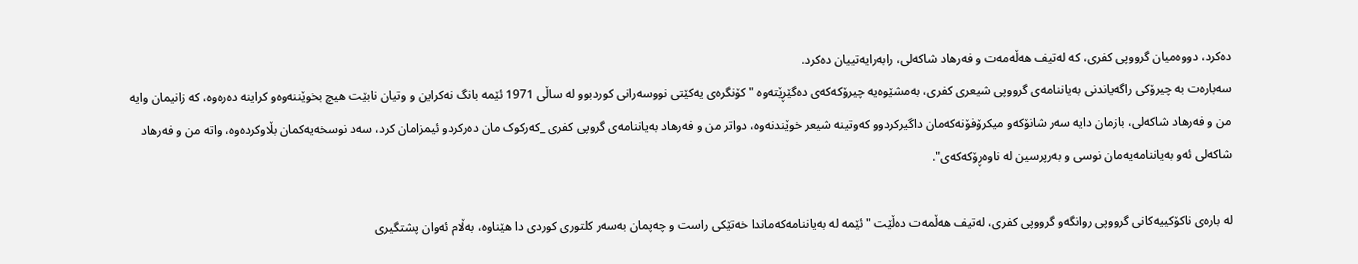ده‌کرد، دووه‌میان گرووپى کفرى، که‌ له‌تیف هه‌ڵه‌مه‌ت و فه‌رهاد شاکه‌لى، رابه‌رایه‌تییان ده‌کرد.
سه‌باره‌ت به‌ چیرۆکى راگه‌یاندنى به‌یاننامه‌ى گرووپى شیعرى کفرى، به‌مشێوه‌یه‌ چیرۆکه‌که‌ى ده‌گێڕێته‌وه‌ "کۆنگره‌ى یه‌کێتى نووسه‌رانى کوردبوو له‌ ساڵى 1971 ئێمه‌ بانگ نه‌کراین و وتیان نابێت هیچ بخوێننه‌وه‌و کراینه‌ ده‌ره‌وه‌، که‌ زانیمان وایه‌ من و فه‌رهاد شاکه‌لى، بازمان دایه‌ سه‌ر شانۆکه‌و میکرۆفۆنه‌که‌مان داگیرکردوو که‌وتینه‌ شیعر خوێندنه‌وه‌، دواتر من و فه‌رهاد به‌یاننامه‌ى گروپى کفری _که‌رکوک مان ده‌رکردو ئیمزامان کرد، سه‌د نوسخه‌یه‌کمان بڵاوکرده‌وه‌، واته‌ من و فه‌رهاد شاکه‌لى ئه‌و به‌یاننامه‌یه‌مان نوسی و به‌رپرسین له‌ ناوه‌ڕۆکه‌که‌ى".

له‌ باره‌ى ناکۆکییه‌کانی گرووپى روانگه‌و گرووپى کفرى، له‌تیف هه‌ڵمه‌ت ده‌ڵێت "ئێمه‌ له‌ به‌یاننامه‌که‌ماندا خه‌تێکى راست و چه‌پمان به‌سه‌ر کلتورى کوردى دا هێناوه‌، به‌ڵام ئه‌وان پشتگیرى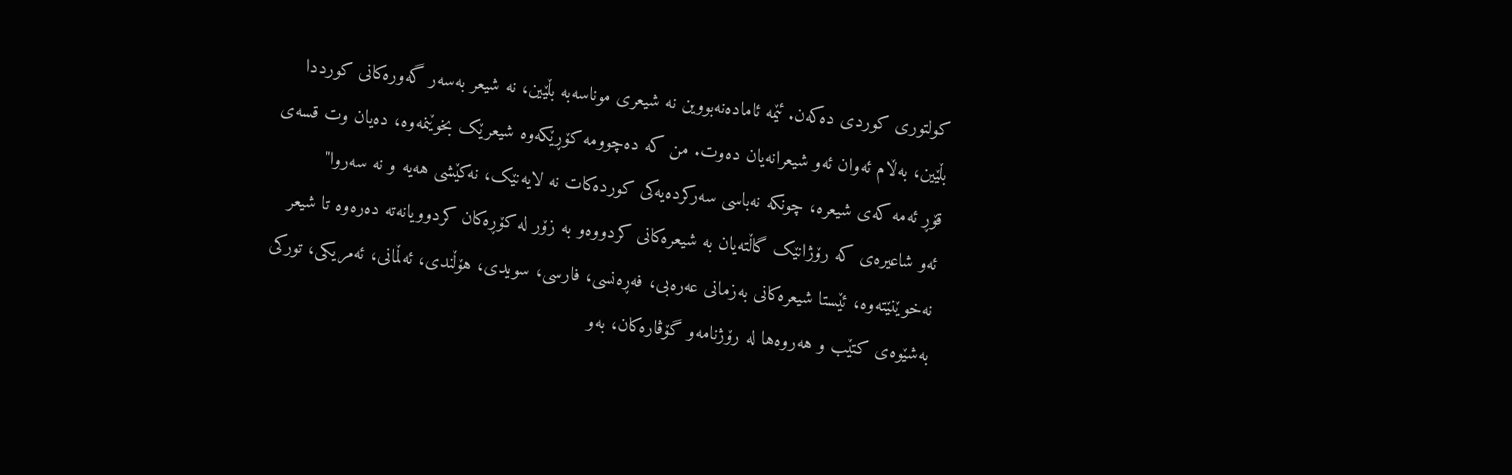کولتورى کوردى ده‌که‌ن. ئێمه‌ ئاماده‌نه‌بووین نه‌ شیعرى موناسه‌به‌ بڵێین، نه‌ شیعر به‌سه‌ر گه‌وره‌کانى کورددا بڵێین، به‌ڵام ئه‌وان ئه‌و شیعرانه‌یان ده‌وت. من که‌ ده‌چوومه‌ کۆڕێکه‌وه‌ شیعرێک بخوێنمه‌وه‌، ده‌یان وت قسه‌ى قۆڕ ئه‌مه‌ که‌ى شیعره‌، چونکه‌ نه‌باسى سه‌رکرده‌یه‌کى کورده‌کات نه‌ لایه‌نێک، نه‌کێشى هه‌یه‌ و نه‌ سه‌روا"
ئه‌و شاعیره‌ى که‌ رۆژانێک گاڵته‌یان به‌ شیعره‌کانى کردووه‌و به‌ زۆر له‌ کۆڕه‌کان کردوویانه‌ته‌ ده‌ره‌وه‌ تا شیعر نه‌خوێنێته‌وه‌، ئێستا شیعره‌کانى به‌زمانى عه‌ره‌بى، فه‌ڕه‌نسى، فارسى، سویدى، هۆڵندى، ئه‌ڵمانى، ئه‌مریکى، تورکى به‌شێوه‌ى کتێب و هه‌روه‌ها له‌ رۆژنامه‌و گۆڤاره‌کان، به‌و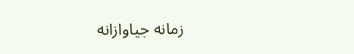زمانه‌ جیاوازانه‌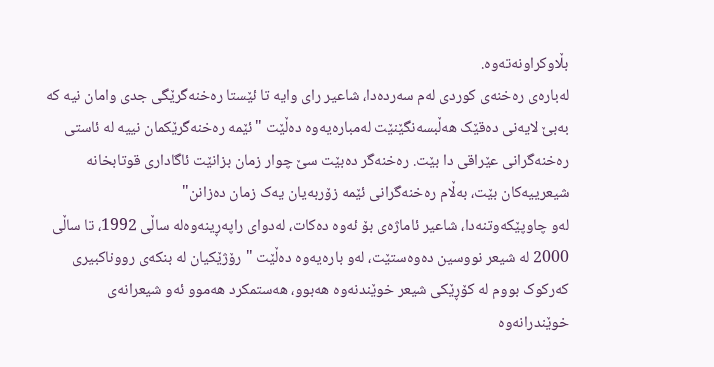بڵاوکراونه‌ته‌وه‌.
له‌باره‌ى ره‌خنه‌ى کوردى له‌م سه‌رده‌دا، شاعیر راى وایه‌ تا ئێستا ره‌خنه‌گرێگى جدى وامان نیه‌ که‌ به‌بێ لایه‌نى ده‌قێک هه‌ڵبسه‌نگێنێت له‌مباره‌یه‌وه‌ ده‌ڵێت "ئێمه‌ ره‌خنه‌گرێکمان نییه‌ له‌ ئاستى ره‌خنه‌گرانى عێراقى دا بێت. ره‌خنه‌گر ده‌بێت سێ چوار زمان بزانێت ئاگادارى قوتابخانه‌ شیعرییه‌کان بێت، به‌ڵام ره‌خنه‌گرانى ئێمه‌ زۆربه‌یان یه‌ک زمان ده‌زانن"
له‌و چاوپێکه‌وتنه‌دا، شاعیر ئاماژه‌ى بۆ ئه‌وه‌ ده‌کات، له‌دواى راپه‌ڕینه‌وه‌له‌ ساڵى 1992، تا ساڵى 2000 له‌ شیعر نووسین ده‌وه‌ستێت، له‌و باره‌یه‌وه‌ ده‌ڵێت "رۆژێکیان له‌ بنکه‌ى رووناکبیرى که‌رکوک بووم له‌ کۆڕێکى شیعر خوێندنه‌وه‌ هه‌بوو، هه‌ستمکرد هه‌موو ئه‌و شیعرانه‌ى خوێندرانه‌وه‌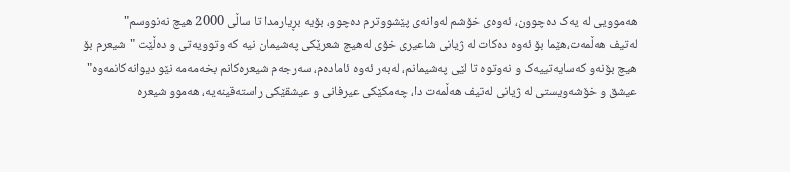هه‌موویى له‌ یه‌ک ده‌چوون، ئه‌وه‌ى خۆشم له‌وانه‌ى پێشووترم ده‌چوو، بۆیه‌ بڕیارمدا تا ساڵى 2000 هیچ نه‌نووسم"
له‌تیف هه‌ڵمه‌ت،هێما بۆ ئه‌وه‌ ده‌کات له‌ ژیانى شاعیرى خۆى له‌هیچ شعرێکى په‌شیمان نیه‌ که‌ وتوویه‌تى و ده‌ڵێت "شیعرم بۆ هیچ بۆنه‌و که‌سایه‌تییه‌ک و نه‌وتوه‌ تا لێى په‌شیمانم، له‌به‌ر ئه‌وه‌ ئاماده‌م، سه‌رجه‌م شیعره‌کانم بخه‌مه‌مه‌ نێو دیوانه‌کانمه‌وه‌"
عیشق و خۆشه‌ویستى له‌ ژیانى له‌تیف هه‌ڵمه‌ت دا، چه‌مکێکى عیرفانى و عیشقێکى راسته‌قینه‌یه‌، هه‌موو شیعره‌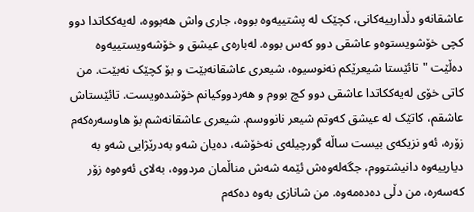عاشقانه‌و دڵدارییه‌کانى، کچێک له‌ پشتییه‌وه‌ بووه‌، جارى واش هه‌بووه‌، له‌یه‌ککاتدا دوو کچى خۆشویستوه‌و عاشقى دوو که‌س بووه‌. له‌باره‌ى عیشق و خۆشه‌ویستییه‌وه‌ ده‌ڵێت "تائێستا شیعرێکم نه‌نوسیوه‌، شیعرى عاشقانه‌بێت و بۆ کچێک نه‌بێت. من کاتى خۆى له‌یه‌ککاتدا عاشقى دوو کچ بووم و هه‌ردووکیانم خۆشده‌ویست. تائێستاش عاشقم، کاتێک له‌ عیشق که‌وتم شیعر نانووسم. شیعری عاشقانه‌شم بۆ هاوسه‌ره‌که‌م زۆره‌، ئه‌و نزیکه‌ى بیست ساڵه‌ گورچیله‌ى نه‌خۆشه‌، ده‌یان شه‌و به‌درێژایی شه‌و به‌ دیارییه‌وه‌ دانیشتووم، جگه‌له‌وه‌ش ئێمه‌ شه‌ش مناڵمان مردووه‌، به‌لاى ئه‌وه‌وه‌ زۆر که‌سه‌ره‌، من دڵى ده‌ده‌مه‌وه‌. من شانازى به‌وه‌ ده‌که‌م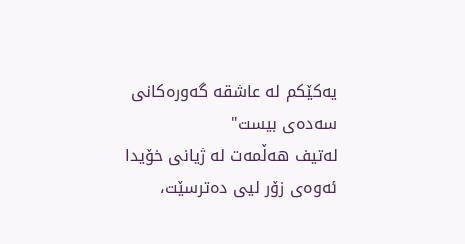یه‌کێکم له‌ عاشقه‌ گه‌وره‌کانى سه‌ده‌ى بیست"
له‌تیف هه‌ڵمه‌ت له‌ ژیانى خۆیدا ئه‌وه‌ى زۆر لیى ده‌ترسێت،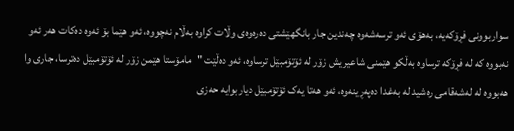سواربوونى فڕۆکه‌یه‌، به‌هۆى ئه‌و ترسه‌شه‌وه‌ چه‌ندین جار بانگهێشتى ده‌ره‌وه‌ى وڵات کراوه‌ به‌ڵام نه‌چووه‌، ئه‌و هێما بۆ ئه‌وه‌ ده‌کات هه‌ر ئه‌و نه‌بووه‌ که‌ له‌ فڕۆکه‌ ترساوه‌ به‌ڵکو هێمنى شاعیریش زۆر له‌ ئۆتۆمبێل ترساوه‌، ئه‌و ده‌ڵێت "مامۆستا هێمن زۆر له‌ ئۆتۆمبێل ده‌ترسا، جارى وا هه‌بووه‌ له‌ له‌شه‌قامى ره‌شید له‌ به‌غدا ده‌په‌ڕینه‌وه‌، ئه‌و هه‌تا یه‌ک ئۆتۆمبێل دیاربوایه‌ حه‌زى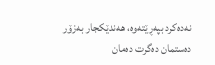نه‌ده‌کرد بپه‌ڕێته‌وه‌، هه‌ندێکجار به‌زۆر ده‌ستمان ده‌گرت ده‌مان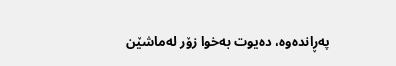په‌ڕانده‌وه‌، ده‌یوت به‌خوا زۆر له‌ماشێن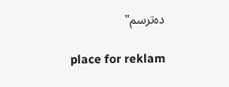ده‌ترسم"

place for reklam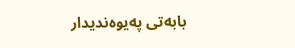بابه‌تی په‌یوه‌ندیدار